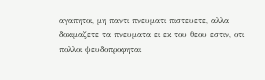αγαπητοι, μη παντι πνευματι πιστευετε, αλλα δοκιμαζετε τα πνευματα ει εκ του θεου εστιν, οτι πολλοι ψευδοπροφηται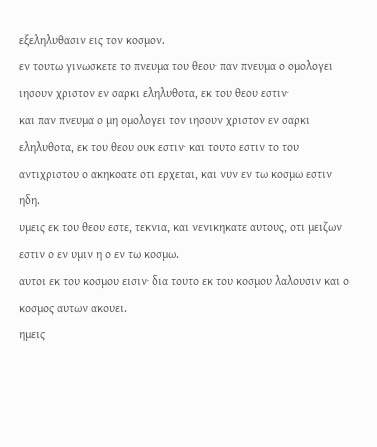εξεληλυθασιν εις τον κοσμον.
εν τουτω γινωσκετε το πνευμα του θεου· παν πνευμα ο ομολογει ιησουν χριστον εν σαρκι εληλυθοτα, εκ του θεου εστιν·
και παν πνευμα ο μη ομολογει τον ιησουν χριστον εν σαρκι εληλυθοτα, εκ του θεου ουκ εστιν· και τουτο εστιν το του αντιχριστου ο ακηκοατε οτι ερχεται, και νυν εν τω κοσμω εστιν ηδη.
υμεις εκ του θεου εστε, τεκνια, και νενικηκατε αυτους, οτι μειζων εστιν ο εν υμιν η ο εν τω κοσμω.
αυτοι εκ του κοσμου εισιν· δια τουτο εκ του κοσμου λαλουσιν και ο κοσμος αυτων ακουει.
ημεις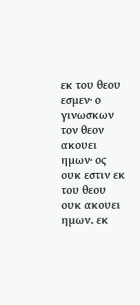εκ του θεου εσμεν· ο γινωσκων τον θεον ακουει ημων· ος ουκ εστιν εκ του θεου ουκ ακουει ημων. εκ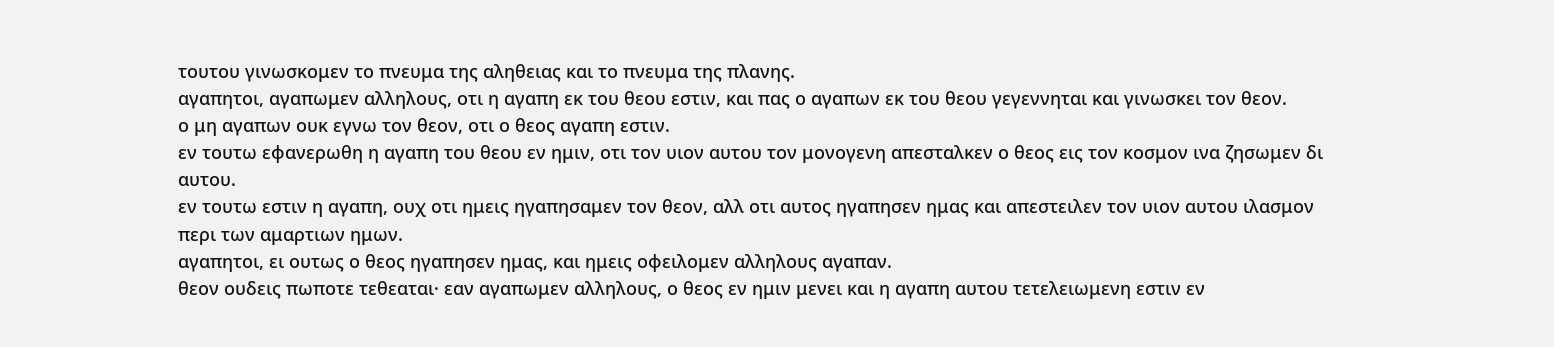τουτου γινωσκομεν το πνευμα της αληθειας και το πνευμα της πλανης.
αγαπητοι, αγαπωμεν αλληλους, οτι η αγαπη εκ του θεου εστιν, και πας ο αγαπων εκ του θεου γεγεννηται και γινωσκει τον θεον.
ο μη αγαπων ουκ εγνω τον θεον, οτι ο θεος αγαπη εστιν.
εν τουτω εφανερωθη η αγαπη του θεου εν ημιν, οτι τον υιον αυτου τον μονογενη απεσταλκεν ο θεος εις τον κοσμον ινα ζησωμεν δι αυτου.
εν τουτω εστιν η αγαπη, ουχ οτι ημεις ηγαπησαμεν τον θεον, αλλ οτι αυτος ηγαπησεν ημας και απεστειλεν τον υιον αυτου ιλασμον περι των αμαρτιων ημων.
αγαπητοι, ει ουτως ο θεος ηγαπησεν ημας, και ημεις οφειλομεν αλληλους αγαπαν.
θεον ουδεις πωποτε τεθεαται· εαν αγαπωμεν αλληλους, ο θεος εν ημιν μενει και η αγαπη αυτου τετελειωμενη εστιν εν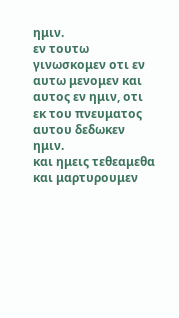ημιν.
εν τουτω γινωσκομεν οτι εν αυτω μενομεν και αυτος εν ημιν, οτι εκ του πνευματος αυτου δεδωκεν ημιν.
και ημεις τεθεαμεθα και μαρτυρουμεν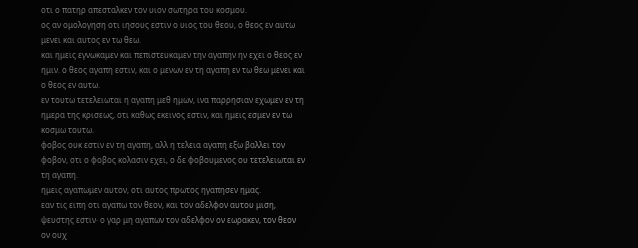οτι ο πατηρ απεσταλκεν τον υιον σωτηρα του κοσμου.
ος αν ομολογηση οτι ιησους εστιν ο υιος του θεου, ο θεος εν αυτω μενει και αυτος εν τω θεω.
και ημεις εγνωκαμεν και πεπιστευκαμεν την αγαπην ην εχει ο θεος εν ημιν. ο θεος αγαπη εστιν, και ο μενων εν τη αγαπη εν τω θεω μενει και ο θεος εν αυτω.
εν τουτω τετελειωται η αγαπη μεθ ημων, ινα παρρησιαν εχωμεν εν τη ημερα της κρισεως, οτι καθως εκεινος εστιν, και ημεις εσμεν εν τω κοσμω τουτω.
φοβος ουκ εστιν εν τη αγαπη, αλλ η τελεια αγαπη εξω βαλλει τον φοβον, οτι ο φοβος κολασιν εχει, ο δε φοβουμενος ου τετελειωται εν τη αγαπη.
ημεις αγαπωμεν αυτον, οτι αυτος πρωτος ηγαπησεν ημας.
εαν τις ειπη οτι αγαπω τον θεον, και τον αδελφον αυτου μιση, ψευστης εστιν· ο γαρ μη αγαπων τον αδελφον ον εωρακεν, τον θεον ον ουχ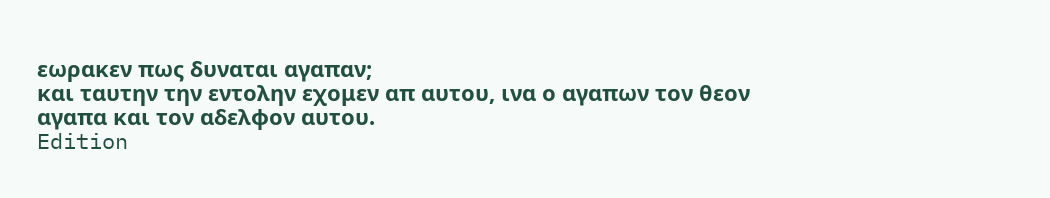εωρακεν πως δυναται αγαπαν;
και ταυτην την εντολην εχομεν απ αυτου, ινα ο αγαπων τον θεον αγαπα και τον αδελφον αυτου.
Edition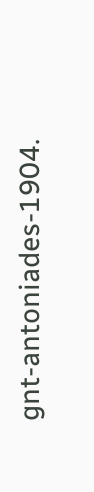gnt-antoniades-1904.